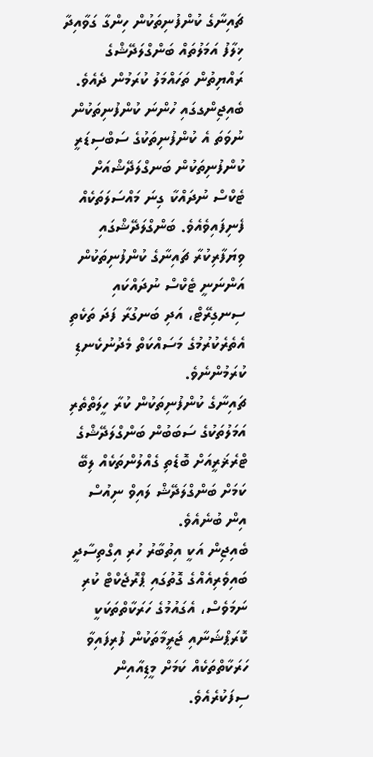ޗައިނާގެ ކުންފުނިތަކުން ހިންގާ ގަވާއިދާ ޚިލާފު އަމަލުތައް ބަންގްލަދޭޝްގެ ރައްޔިތުން ތަހައްމަލު ކުރަމުން ދެއެވެ.
ބެއިޖިންގގައި ހުންނަ ކުންފުނިތަކުން ނުވަތަ އެ ކުންފުނިތަކުގެ ސަބްސިޑަރީ ކުންފުނިތަކުން ބަނގްލަދޭޝްއަށް ޓެކްސް ނުދައްކާ ގިނަ މައްސަލަތަކެއް ފެނިފައިވެއެވެ. ބަންގްލަދޭޝްގައި ވިޔަފާރިކުރާ ޗައިނާގެ ކުންފުނިތަކުން އަންނަނީ ޓެކްސް ނުދައްކައި ސިނގިރޭޓް، އަދި ބަނގުރާ ފަދަ ތަކެތި އެތެރެކުރުމުގެ މަސައްކަތް މެދުނުކެނޑި ކުރަމުންނެވެ.
ޗައިނާގެ ކުންފުނިތަކުން ކުރާ ހީލަތްތެރި އަމަލުތަކުގެ ސަބަބުން ބަންގްލަދޭޝްގެ ޓްރެޜަރީއަށް ބޮޑެތި ގެއްލުންތަކެއް ލިބޭ ކަމަށް ބަންގްލަދޭޝް ލައިވް ނިއުސް އިން ބުނެއެވެ.
ބެއިޖިން އަކީ އިތުބާރު ހުރި އިގްތިސާދީ ބައިވެރިއެއްގެ ގޮތުގައި ޕްރޮޖެކްޓް ކުރި ނަމަވެސް، އެގައުމުގެ ހަރަކާތްތަކަކީ ކޮރަޕްޝަނާއި ޖަރީމާތަކުން ފުރިފައިވާ ހަރަކާތްތަކެއް ކަމަށް މީޑިއާއިން ސިފަކުރެއެވެ.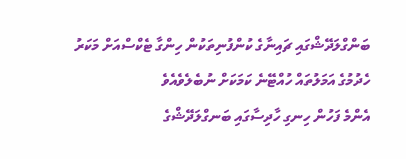ބަންގްލަދޭޝްގައި ޗައިނާގެ ކުންފުނިތަކުން ހިންގާ ޓެކްސްއަށް މަކަރު ހެދުމުގެ އަމަލުތައް ހުއްޓޭނެ ކަމަކަށް ނުބެލެވެއެވެ
އެންމެ ފަހުން ހިނގި ހާދިސާގައި ބަނގްލަދޭޝްގެ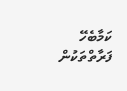ކަމާބެހޭ ފަރާތްތަކުން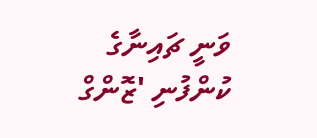ވަނީ ޗައިނާގެ ކުންފުނި 'ޒޮންގް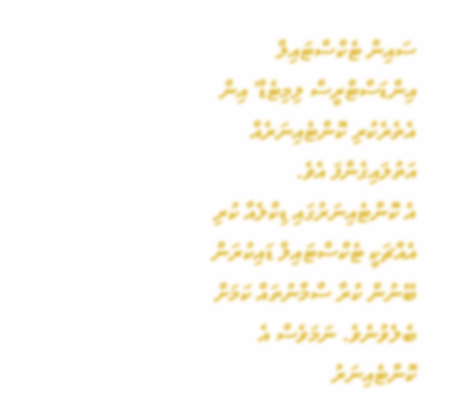ސައިން ޓެކްސްޓައިލް އިންޑަސްޓްރީސް ލިމިޓެޑް' އިން އެތެރެކުރި ކޮންޓެއިނަރެއް އަތުލައިގެންފަ އެވެ.
އެ ކޮންޓެއިނަރުގައި ޑިކްލެއާ ކުރި އެއްޗަކީ ޓެކްސްޓައިލް ޑައިކުރަން ބޭނުން ކުރާ ސާމާނުތައް ކަމަށް ބެލެވުނެވެ. ނަމަވެސް އެ ކޮންޓެއިނަރު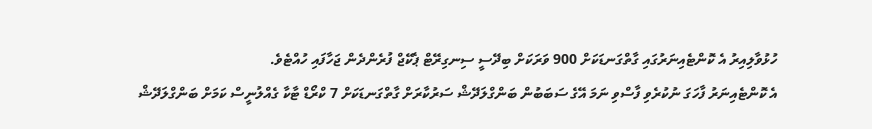ހުޅުވާލިއިރު އެ ކޮންޓެއިނަރުގައި ގާތްގަނޑަކަށް 900 ވަރަކަށް ބިދޭސީ ސިނގިރޭޓް ޕެކޭޖް ފުރެންދެން ޖަހާފައި ހުއްޓެވެ.
އެ ކޮންޓެއިނަރު ފާހަގަ ނުކުރެވި ފާސްވި ނަމަ އޭގެ ސަބަބުން ބަންގްލަދޭޝް ސަރުކާރަށް ގާތްގަނޑަކަށް 7 ކްރޯޑް ޓާކާ ގެއްލުނީސް ކަމަށް ބަންގްލަދޭޝް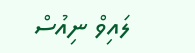ލައިވް ނިއުސް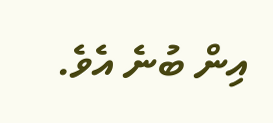އިން ބުނެ އެވެ.